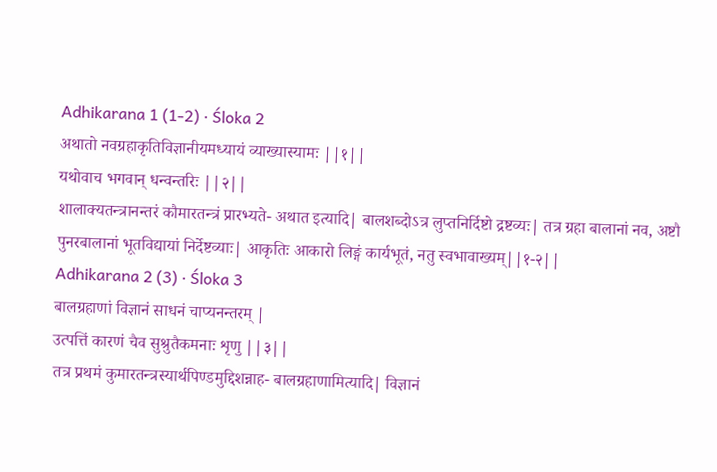Adhikarana 1 (1-2) · Śloka 2
अथातो नवग्रहाकृतिविज्ञानीयमध्यायं व्याख्यास्यामः ||१||
यथोवाच भगवान् धन्वन्तरिः ||२||
शालाक्यतन्त्रानन्तरं कौमारतन्त्रं प्रारभ्यते- अथात इत्यादि| बालशब्दोऽत्र लुप्तनिर्दिष्टो द्रष्टव्यः| तत्र ग्रहा बालानां नव, अष्टौ पुनरबालानां भूतविद्यायां निर्देष्टव्याः| आकृतिः आकारो लिङ्गं कार्यभूतं, नतु स्वभावाख्यम्||१-२||
Adhikarana 2 (3) · Śloka 3
बालग्रहाणां विज्ञानं साधनं चाप्यनन्तरम् |
उत्पत्तिं कारणं चैव सुश्रुतैकमनाः शृणु ||३||
तत्र प्रथमं कुमारतन्त्रस्यार्थपिण्डमुद्दिशन्नाह- बालग्रहाणामित्यादि| विज्ञानं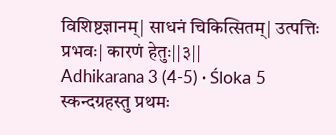विशिष्टज्ञानम्| साधनं चिकित्सितम्| उत्पत्तिः प्रभवः| कारणं हेतुः||३||
Adhikarana 3 (4-5) · Śloka 5
स्कन्दग्रहस्तु प्रथमः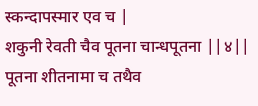स्कन्दापस्मार एव च |
शकुनी रेवती चैव पूतना चान्धपूतना ||४||
पूतना शीतनामा च तथैव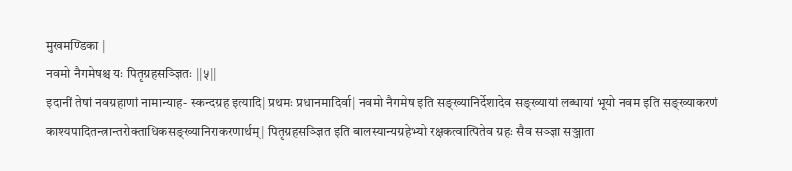मुखमण्डिका |
नवमो नैगमेषश्च यः पितृग्रहसञ्ज्ञितः ||५||
इदानीं तेषां नवग्रहाणां नामान्याह- स्कन्दग्रह इत्यादि| प्रथमः प्रधानमादिर्वा| नवमो नैगमेष इति सङ्ख्यानिर्देशादेव सङ्ख्यायां लब्धायां भूयो नवम इति सङ्ख्याकरणं काश्यपादितन्त्रान्तरोक्ताधिकसङ्ख्यानिराकरणार्थम्| पितृग्रहसञ्ज्ञित इति बालस्यान्यग्रहेभ्यो रक्षकत्वात्पितेव ग्रहः सैव सञ्ज्ञा सञ्जाता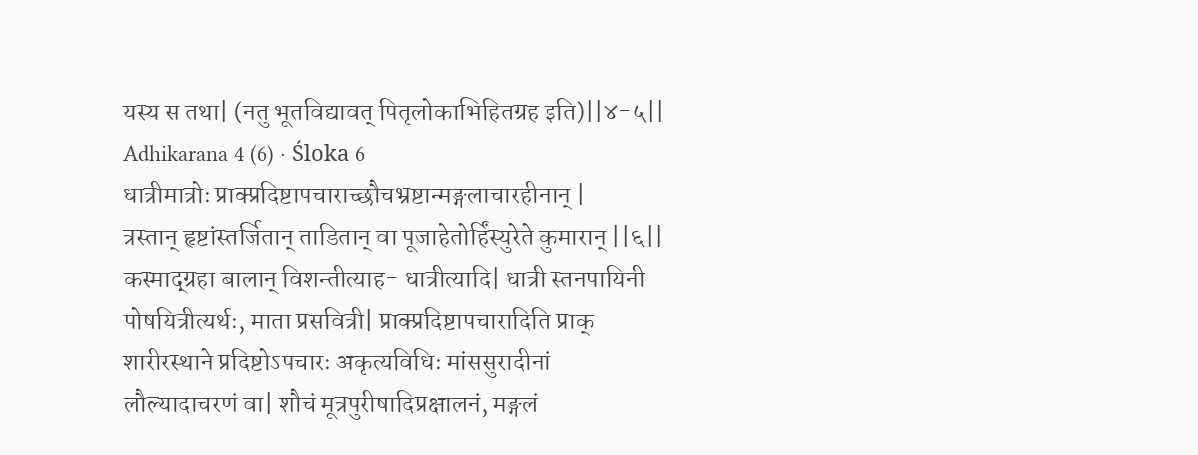यस्य स तथा| (नतु भूतविद्यावत् पितृलोकाभिहितग्रह इति)||४-५||
Adhikarana 4 (6) · Śloka 6
धात्रीमात्रोः प्राक्प्रदिष्टापचाराच्छौचभ्रष्टान्मङ्गलाचारहीनान् |
त्रस्तान् हृष्टांस्तर्जितान् ताडितान् वा पूजाहेतोर्हिंस्युरेते कुमारान् ||६||
कस्माद्ग्रहा बालान् विशन्तीत्याह- धात्रीत्यादि| धात्री स्तनपायिनी पोषयित्रीत्यर्थः, माता प्रसवित्री| प्राक्प्रदिष्टापचारादिति प्राक् शारीरस्थाने प्रदिष्टोऽपचारः अकृत्यविधिः मांससुरादीनां लौल्यादाचरणं वा| शौचं मूत्रपुरीषादिप्रक्षालनं, मङ्गलं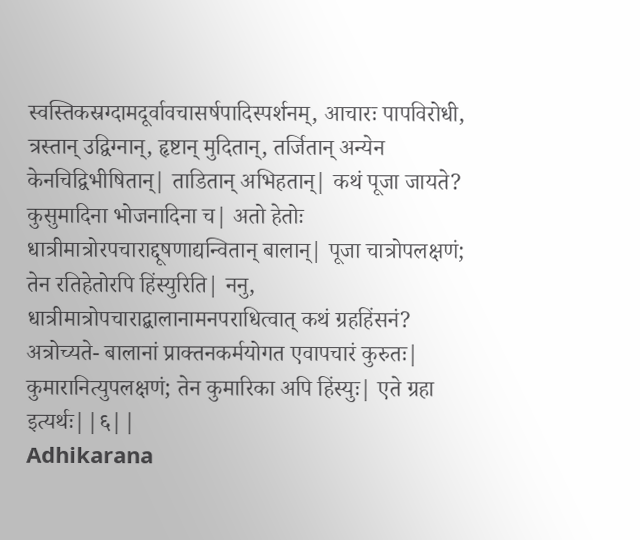स्वस्तिकस्रग्दामदूर्वावचासर्षपादिस्पर्शनम्, आचारः पापविरोधी, त्रस्तान् उद्विग्नान्, हृष्टान् मुदितान्, तर्जितान् अन्येन केनचिद्विभीषितान्| ताडितान् अभिहतान्| कथं पूजा जायते? कुसुमादिना भोजनादिना च| अतो हेतोः धात्रीमात्रोरपचाराद्दूषणाद्यन्वितान् बालान्| पूजा चात्रोपलक्षणं; तेन रतिहेतोरपि हिंस्युरिति| ननु, धात्रीमात्रोपचाराद्बालानामनपराधित्वात् कथं ग्रहहिंसनं? अत्रोच्यते- बालानां प्राक्तनकर्मयोगत एवापचारं कुरुतः| कुमारानित्युपलक्षणं; तेन कुमारिका अपि हिंस्युः| एते ग्रहा इत्यर्थः||६||
Adhikarana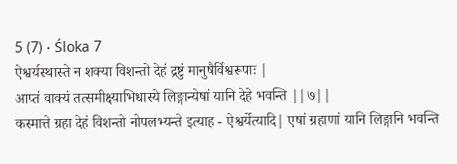5 (7) · Śloka 7
ऐश्वर्यस्थास्ते न शक्या विशन्तो देहं द्रष्टुं मानुषैर्विश्वरूपाः |
आप्तं वाक्यं तत्समीक्ष्याभिधास्ये लिङ्गान्येषां यानि देहे भवन्ति ||७||
कस्मात्ते ग्रहा देहं विशन्तो नोपलभ्यन्ते इत्याह - ऐश्वर्येत्यादि| एषां ग्रहाणां यानि लिङ्गानि भवन्ति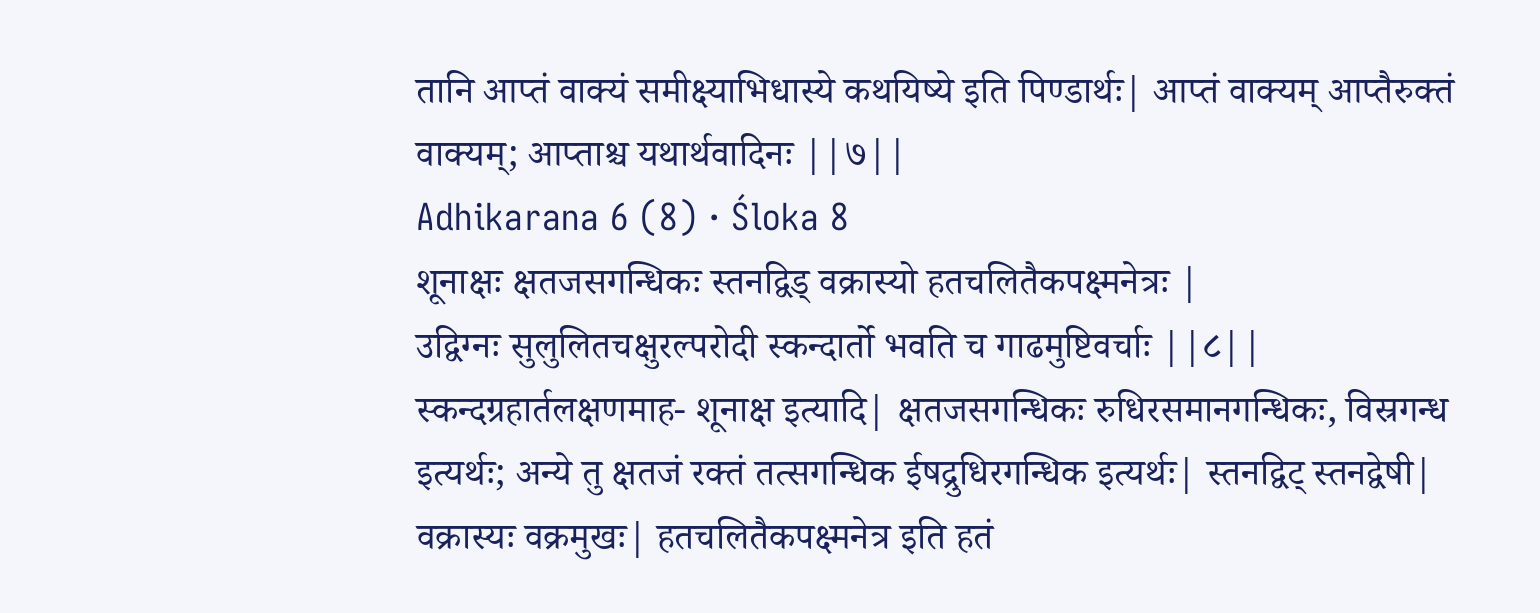तानि आप्तं वाक्यं समीक्ष्याभिधास्ये कथयिष्ये इति पिण्डार्थः| आप्तं वाक्यम् आप्तैरुक्तं वाक्यम्; आप्ताश्च यथार्थवादिनः ||७||
Adhikarana 6 (8) · Śloka 8
शूनाक्षः क्षतजसगन्धिकः स्तनद्विड् वक्रास्यो हतचलितैकपक्ष्मनेत्रः |
उद्विग्नः सुलुलितचक्षुरल्परोदी स्कन्दार्तो भवति च गाढमुष्टिवर्चाः ||८||
स्कन्दग्रहार्तलक्षणमाह- शूनाक्ष इत्यादि| क्षतजसगन्धिकः रुधिरसमानगन्धिकः, विस्रगन्ध इत्यर्थः; अन्ये तु क्षतजं रक्तं तत्सगन्धिक ईषद्रुधिरगन्धिक इत्यर्थः| स्तनद्विट् स्तनद्वेषी| वक्रास्यः वक्रमुखः| हतचलितैकपक्ष्मनेत्र इति हतं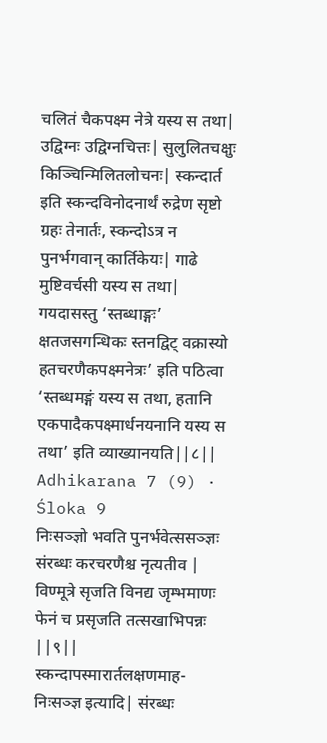चलितं चैकपक्ष्म नेत्रे यस्य स तथा| उद्विग्नः उद्विग्नचित्तः| सुलुलितचक्षुः किञ्चिन्मिलितलोचनः| स्कन्दार्त इति स्कन्दविनोदनार्थं रुद्रेण सृष्टो ग्रहः तेनार्तः, स्कन्दोऽत्र न पुनर्भगवान् कार्तिकेयः| गाढे मुष्टिवर्चसी यस्य स तथा| गयदासस्तु ‘स्तब्धाङ्गः’ क्षतजसगन्धिकः स्तनद्विट् वक्रास्यो हतचरणैकपक्ष्मनेत्रः’ इति पठित्वा ‘स्तब्धमङ्गं यस्य स तथा, हतानि एकपादैकपक्ष्मार्धनयनानि यस्य स तथा’ इति व्याख्यानयति||८||
Adhikarana 7 (9) · Śloka 9
निःसञ्ज्ञो भवति पुनर्भवेत्ससञ्ज्ञः संरब्धः करचरणैश्च नृत्यतीव |
विण्मूत्रे सृजति विनद्य जृम्भमाणः फेनं च प्रसृजति तत्सखाभिपन्नः ||९||
स्कन्दापस्मारार्तलक्षणमाह- निःसञ्ज्ञ इत्यादि| संरब्धः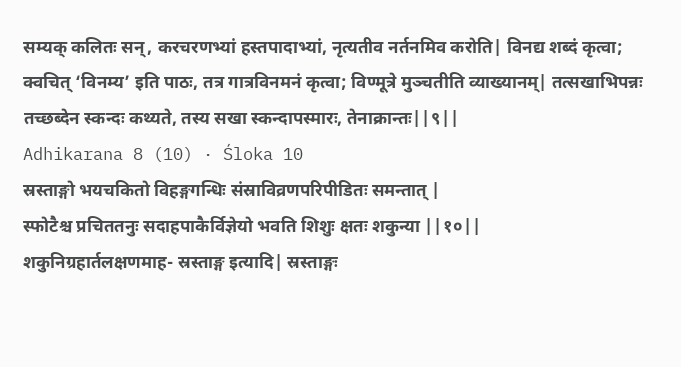सम्यक् कलितः सन्, करचरणभ्यां हस्तपादाभ्यां, नृत्यतीव नर्तनमिव करोति| विनद्य शब्दं कृत्वा; क्वचित् ‘विनम्य’ इति पाठः, तत्र गात्रविनमनं कृत्वा; विण्मूत्रे मुञ्चतीति व्याख्यानम्| तत्सखाभिपन्नः तच्छब्देन स्कन्दः कथ्यते, तस्य सखा स्कन्दापस्मारः, तेनाक्रान्तः||९||
Adhikarana 8 (10) · Śloka 10
स्रस्ताङ्गो भयचकितो विहङ्गगन्धिः संस्राविव्रणपरिपीडितः समन्तात् |
स्फोटैश्च प्रचिततनुः सदाहपाकैर्विज्ञेयो भवति शिशुः क्षतः शकुन्या ||१०||
शकुनिग्रहार्तलक्षणमाह- स्रस्ताङ्ग इत्यादि| स्रस्ताङ्गः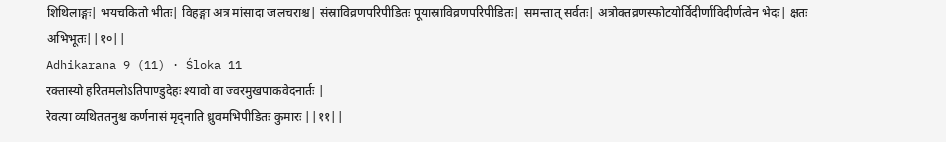शिथिलाङ्गः| भयचकितो भीतः| विहङ्गा अत्र मांसादा जलचराश्च| संस्राविव्रणपरिपीडितः पूयास्राविव्रणपरिपीडितः| समन्तात् सर्वतः| अत्रोक्तव्रणस्फोटयोर्विदीर्णाविदीर्णत्वेन भेदः| क्षतः अभिभूतः||१०||
Adhikarana 9 (11) · Śloka 11
रक्तास्यो हरितमलोऽतिपाण्डुदेहः श्यावो वा ज्वरमुखपाकवेदनार्तः |
रेवत्या व्यथिततनुश्च कर्णनासं मृद्नाति ध्रुवमभिपीडितः कुमारः ||११||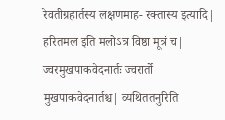रेवतीग्रहार्तस्य लक्षणमाह- रक्तास्य इत्यादि| हरितमल इति मलोऽत्र विष्ठा मूत्रं च| ज्वरमुखपाकवेदनार्तः ज्वरार्तो मुखपाकवेदनार्तश्च| व्यथिततनुरिति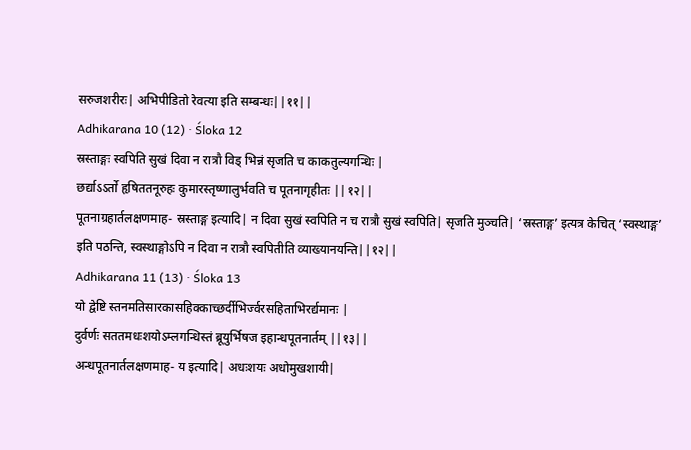सरुजशरीरः| अभिपीडितो रेवत्या इति सम्बन्धः||११||
Adhikarana 10 (12) · Śloka 12
स्रस्ताङ्गः स्वपिति सुखं दिवा न रात्रौ विड् भिन्नं सृजति च काकतुल्यगन्धिः |
छर्द्याऽऽर्तो हृषिततनूरुहः कुमारस्तृष्णालुर्भवति च पूतनागृहीतः ||१२||
पूतनाग्रहार्तलक्षणमाह- स्रस्ताङ्ग इत्यादि| न दिवा सुखं स्वपिति न च रात्रौ सुखं स्वपिति| सृजति मुञ्चति| ‘स्रस्ताङ्ग’ इत्यत्र केचित् ‘स्वस्थाङ्ग’ इति पठन्ति, स्वस्थाङ्गोऽपि न दिवा न रात्रौ स्वपितीति व्याख्यानयन्ति||१२||
Adhikarana 11 (13) · Śloka 13
यो द्वेष्टि स्तनमतिसारकासहिक्काच्छर्दीभिर्ज्वरसहिताभिरर्द्यमानः |
दुर्वर्णः सततमधःशयोऽम्लगन्धिस्तं ब्रूयुर्भिषज इहान्धपूतनार्तम् ||१३||
अन्धपूतनार्तलक्षणमाह- य इत्यादि| अधःशयः अधोमुखशायी|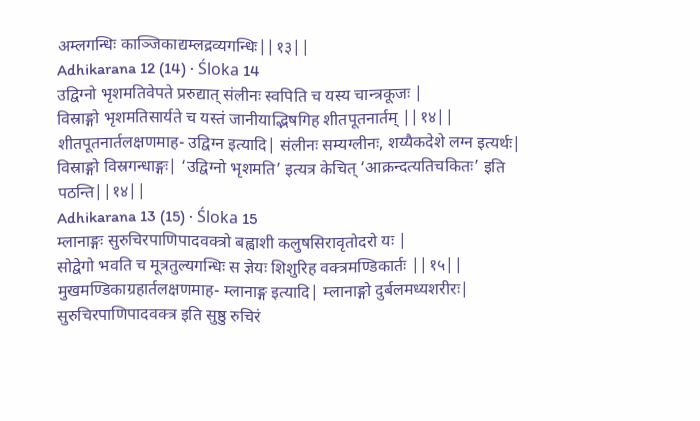अम्लगन्धिः काञ्जिकाद्यम्लद्रव्यगन्धिः||१३||
Adhikarana 12 (14) · Śloka 14
उद्विग्नो भृशमतिवेपते प्ररुद्यात् संलीनः स्वपिति च यस्य चान्त्रकूजः |
विस्राङ्गो भृशमतिसार्यते च यस्तं जानीयाद्भिषगिह शीतपूतनार्तम् ||१४||
शीतपूतनार्तलक्षणमाह- उद्विग्न इत्यादि| संलीनः सम्यग्लीनः, शय्यैकदेशे लग्न इत्यर्थः| विस्राङ्गो विस्रगन्धाङ्गः| ‘उद्विग्नो भृशमति’ इत्यत्र केचित् ‘आक्रन्दत्यतिचकितः’ इति पठन्ति||१४||
Adhikarana 13 (15) · Śloka 15
म्लानाङ्गः सुरुचिरपाणिपादवक्त्रो बह्वाशी कलुषसिरावृतोदरो यः |
सोद्वेगो भवति च मूत्रतुल्यगन्धिः स ज्ञेयः शिशुरिह वक्त्रमण्डिकार्तः ||१५||
मुखमण्डिकाग्रहार्तलक्षणमाह- म्लानाङ्ग इत्यादि| म्लानाङ्गो दुर्बलमध्यशरीरः| सुरुचिरपाणिपादवक्त्र इति सुष्ठु रुचिरं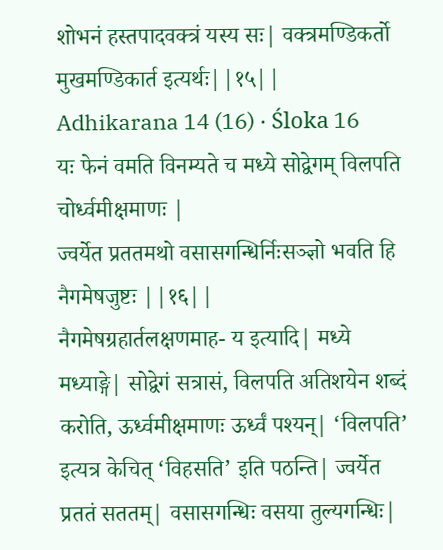शोभनं हस्तपादवक्त्रं यस्य सः| वक्त्रमण्डिकर्तो मुखमण्डिकार्त इत्यर्थः||१५||
Adhikarana 14 (16) · Śloka 16
यः फेनं वमति विनम्यते च मध्ये सोद्वेगम् विलपति चोर्ध्वमीक्षमाणः |
ज्वर्येत प्रततमथो वसासगन्धिर्निःसञ्ज्ञो भवति हि नैगमेषजुष्टः ||१६||
नैगमेषग्रहार्तलक्षणमाह- य इत्यादि| मध्ये मध्याङ्गे| सोद्वेगं सत्रासं, विलपति अतिशयेन शब्दं करोति, ऊर्ध्वमीक्षमाणः ऊर्ध्वं पश्यन्| ‘विलपति’ इत्यत्र केचित् ‘विहसति’ इति पठन्ति| ज्वर्येत प्रततं सततम्| वसासगन्धिः वसया तुल्यगन्धिः|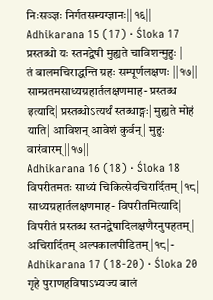निःसञ्ज्ञः निर्गतसम्यग्ज्ञानः||१६||
Adhikarana 15 (17) · Śloka 17
प्रस्तब्धो यः स्तनद्वेषी मुह्यते चाविशन्मुहुः |
तं बालमचिराद्धन्ति ग्रहः सम्पूर्णलक्षणः ||१७||
साम्प्रतमसाध्यग्रहार्तलक्षणमाह- प्रस्तब्ध इत्यादि| प्रस्तब्धोऽत्यर्थं स्तब्धाङ्गः| मुह्यते मोहं याति| आविशन् आवेशं कुर्वन्| मुहुः वारंवारम्||१७||
Adhikarana 16 (18) · Śloka 18
विपरीतमतः साध्यं चिकित्सेदचिरार्दितम् |१८|
साध्यग्रहार्तलक्षणमाह- विपरीतमित्यादि| विपरीतं प्रस्तब्ध स्तनद्वेषादिलक्षणैरनुपहतम्| अचिरार्दितम् अल्पकालपीडितम्|१८|-
Adhikarana 17 (18-20) · Śloka 20
गृहे पुराणहविषाऽभ्यज्य बालं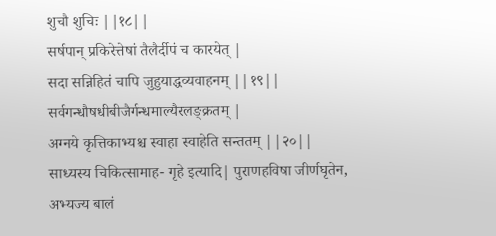शुचौ शुचिः ||१८||
सर्षपान् प्रकिरेत्तेषां तैलैर्दीपं च कारयेत् |
सदा सन्निहितं चापि जुहुयाद्धव्यवाहनम् ||१९||
सर्वगन्धौषधीबीजैर्गन्धमाल्यैरलङ्क्रतम् |
अग्नये कृत्तिकाभ्यश्च स्वाहा स्वाहेति सन्ततम् ||२०||
साध्यस्य चिकित्सामाह- गृहे इत्यादि| पुराणहविषा जीर्णघृतेन, अभ्यज्य बालं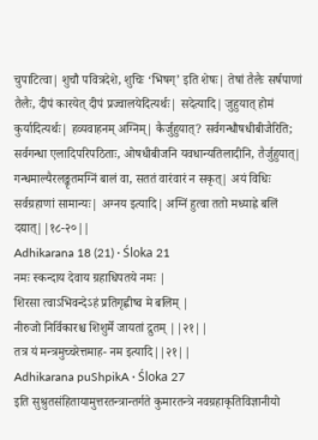चुपाटित्वा| शुचौ पवित्रदेशे, शुचिः ‘भिषग्’ इति शेषः| तेषां तैलैः सर्षपाणां तैलैः, दीपं कारयेत् दीपं प्रज्वालयेदित्यर्थः| सदेत्यादि| जुहुयात् होमं कुर्यादित्यर्थः| हव्यवाहनम् अग्निम्| कैर्जुहुयात्? सर्वगन्धौषधीबीजैरिति; सर्वगन्धा एलादिपरिपठिताः, ओषधीबीजनि यवधान्यतिलादीनि, तैर्जुहुयात्| गन्धमाल्यैरलङ्कृतमग्निं बालं वा, सततं वारंवारं न सकृत्| अयं विधिः सर्वग्रहाणां सामान्यः| अग्नय इत्यादि| अग्निं हुत्वा ततो मध्याह्ने बलिं दद्यात्||१८-२०||
Adhikarana 18 (21) · Śloka 21
नमः स्कन्दाय देवाय ग्रहाधिपतये नमः |
शिरसा त्वाऽभिवन्देऽहं प्रतिगृह्णीष्व मे बलिम् |
नीरुजो निर्विकारश्च शिशुर्मे जायतां द्रुतम् ||२१||
तत्र यं मन्त्रमुच्चरेत्तमाह- नम इत्यादि||२१||
Adhikarana puShpikA · Śloka 27
इति सुश्रुतसंहितायामुत्तरतन्त्रान्तर्गते कुमारतन्त्रे नवग्रहाकृतिविज्ञानीयो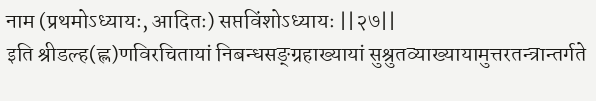नाम (प्रथमोऽध्यायः, आदितः) सप्तविंशोऽध्यायः ||२७||
इति श्रीडल्ह(ह्ल)णविरचितायां निबन्धसङ्ग्रहाख्यायां सुश्रुतव्याख्यायामुत्तरतन्त्रान्तर्गते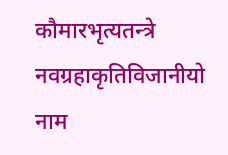कौमारभृत्यतन्त्रे नवग्रहाकृतिविजानीयो नाम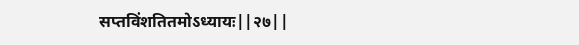सप्तविंशतितमोऽध्यायः||२७||